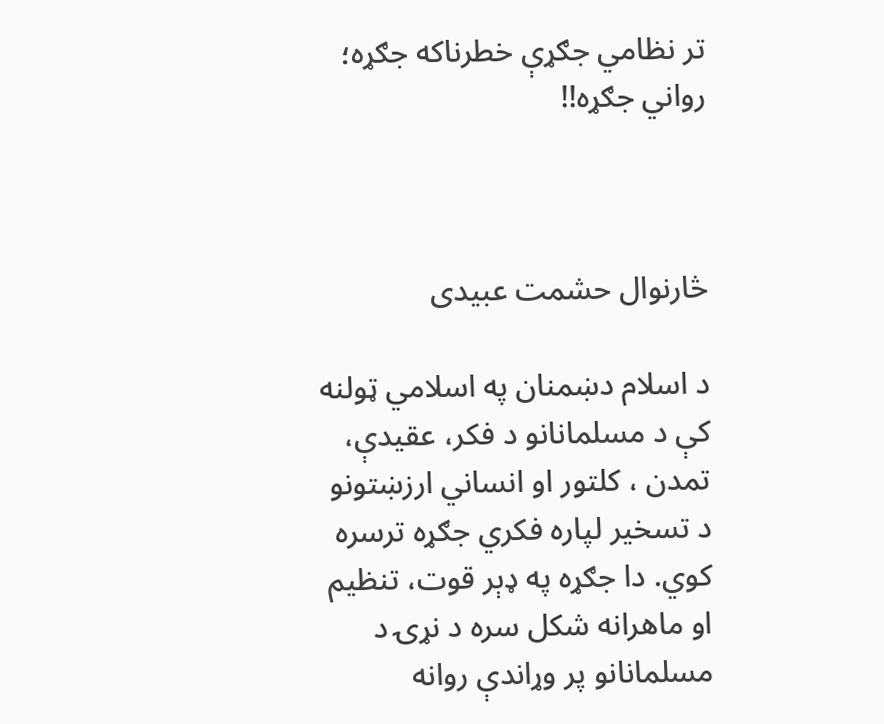تر نظامي جګړې خطرناکه جګړه؛ رواني جګړه!!



څارنوال حشمت عبیدی

د اسلام دښمنان په اسلامي ټولنه کې د مسلمانانو د فکر، عقیدې، تمدن ، کلتور او انساني ارزښتونو د تسخیر لپاره فکري جګړه ترسره کوي. دا جګړه په ډېر قوت، تنظیم او ماهرانه شکل سره د نړۍ د مسلمانانو پر وړاندې روانه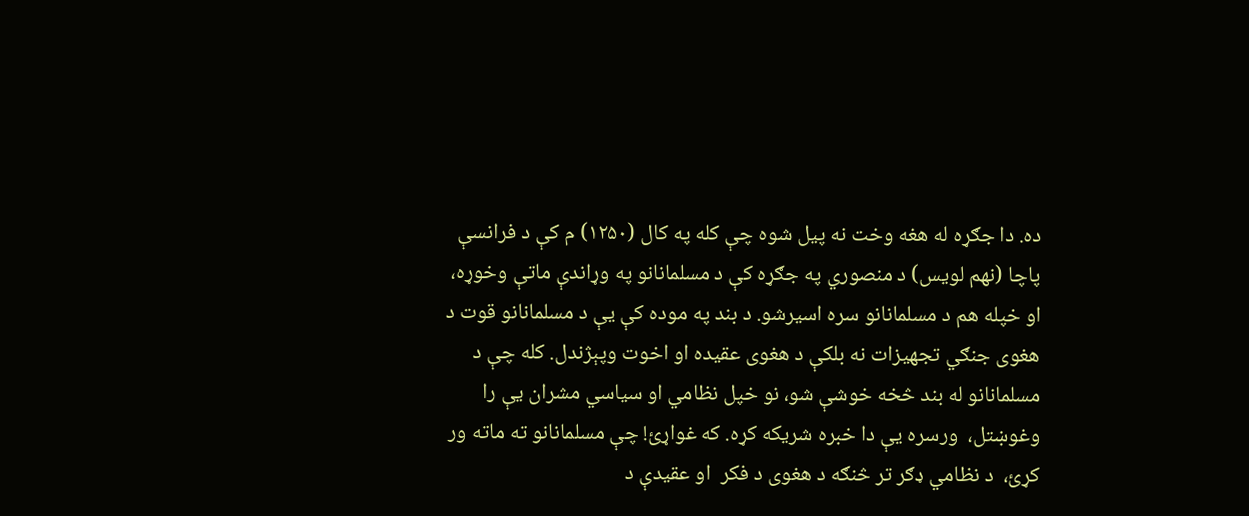ده. دا جګړه له هغه وخت نه پیل شوه چې کله په کال (۱۲۵۰) م کې د فرانسې  پاچا (نهم لویس) د منصوري په جګړه کې د مسلمانانو په وړاندې ماتې وخوړه، او خپله هم د مسلمانانو سره اسیرشو. د بند په موده کې یې د مسلمانانو قوت د هغوی جنګي تجهیزات نه بلکې د هغوی عقیده او اخوت وپېژندل. کله چې د مسلمانانو له بند څخه خوشې شو، نو خپل نظامي او سیاسي مشران يې را وغوښتل،  ورسره يې دا خبره شریکه کړه. که غواړئ! چې مسلمانانو ته ماته ور کړئ،  د نظامي ډګر تر څنګه د هغوی د فکر  او عقیدې د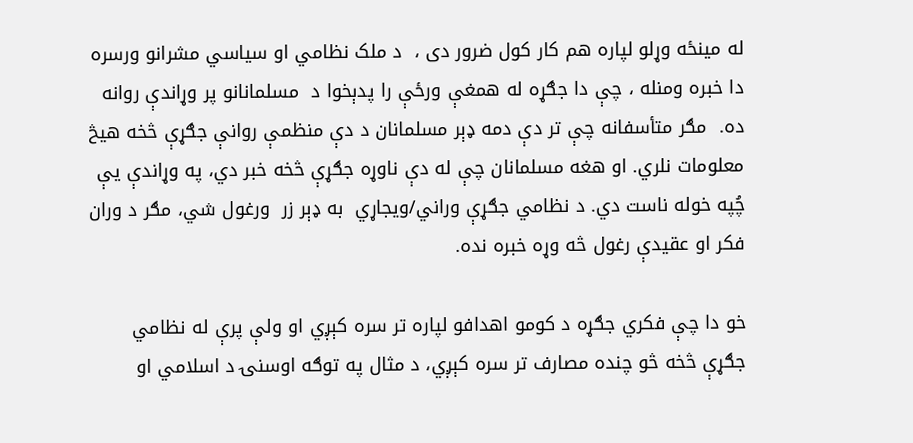له مینځه وړلو لپاره هم کار کول ضرور دی ،  د ملک نظامي او سیاسي مشرانو ورسره دا خبره ومنله ، چې دا جګړه له همغې ورځې را پدېخوا د  مسلمانانو پر وړاندې روانه ده.  مګر متأسفانه چې تر دې دمه ډېر مسلمانان د دې منظمې روانې جګړې څخه هیڅ معلومات نلري. او هغه مسلمانان چې له دې ناوړه جګړې څخه خبر دي، په وړاندې يې چُپه خوله ناست دي. د نظامي جګړې وراني/ویجاړي  به ډېر زر  ورغول شي، مګر د وران فکر او عقیدې رغول څه وړه خبره نده.

خو دا چې فکري جګړه د کومو اهدافو لپاره تر سره کېږي او ولې پرې له نظامي جګړې څخه څو چنده مصارف تر سره کېږي، د مثال په توګه اوسنۍ د اسلامي او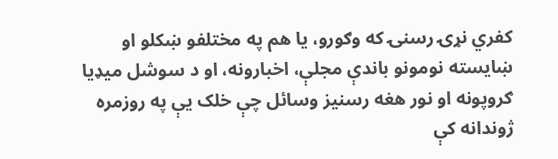کفري نړۍ رسنۍ که وګورو، يا هم په مختلفو ښکلو او ښايسته نومونو باندې مجلې، اخبارونه، او د سوشل ميډيا ګروپونه او نور هغه رسنيز وسائل چې خلک يې په روزمره ژوندانه کې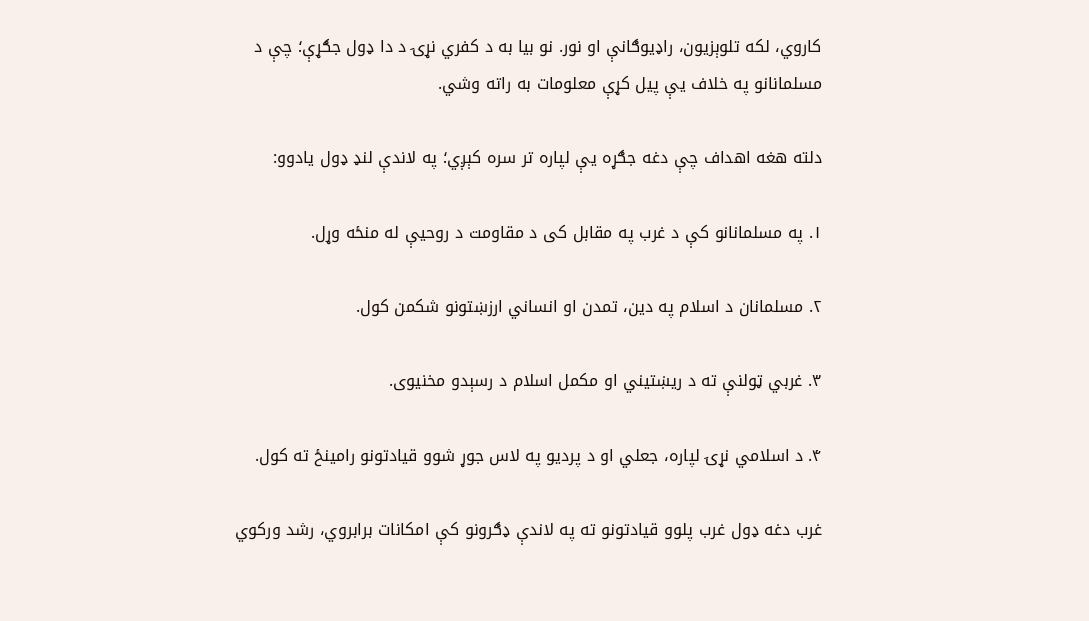کاروي، لکه تلوېزيون، راډیوګانې او نور. نو بیا به د کفري نړۍ د دا ډول جګړې؛ چې د مسلمانانو په خلاف يې پيل کړې معلومات به راته وشي.

دلته هغه اهداف چې دغه جګړه يې لپاره تر سره کېږي؛ په لاندې لنډ ډول يادوو:

۱. په مسلمانانو کې د غرب په مقابل کی د مقاومت د روحيې له منځه وړل.

۲. مسلمانان د اسلام په دین، تمدن او انساني ارزښتونو شکمن کول.

۳. غربي ټولنې ته د ریښتیني او مکمل اسلام د رسېدو مخنیوی.

۴. د اسلامي نړۍ لپاره، جعلي او د پردیو په لاس جوړ شوو قیادتونو رامینځ ته کول.

غرب دغه ډول غرب پلوو قیادتونو ته په لاندې ډګرونو کې امکانات برابروي، رشد ورکوي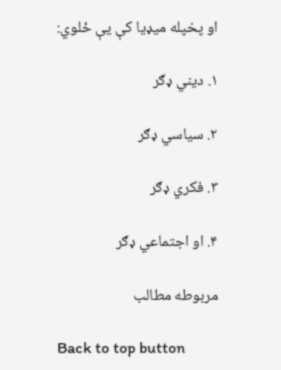او پخپله میډیا کې يې ځلوي:

۱. دیني ډګر

۲. سیاسي ډګر

۳. فکري ډګر

۴. او اجتماعي ډګر

مربوطه مطالب

Back to top button